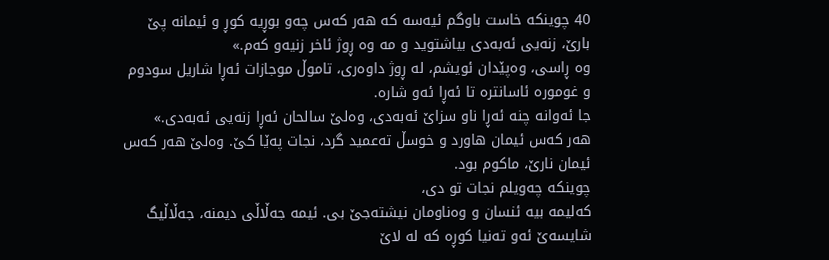40 چوینکه خاست باوگم ئیەسه که هەر کەس چەو بوڕیه کوڕ و ئیمانه پێ بارێ، زنەیی ئەبەدی بیاشتوید و مه وه ڕوژ ئاخر زنیەو کەم.»
وه ڕاسی، وەپێدان ئویشم، له ڕوژ داوەری، تاموڵ موجازات ئەڕا شاریل سودوم و غوموره ئاسانترە تا ئەڕا ئەو شاره.
جا ئەوانه چنه ئەڕا ناو سزاێ ئەبەدی، وەلێ سالحان ئەڕا زنەیی ئەبەدی.»
هەر کەس ئیمان هاورد و خوسڵ تەعمید گرد، نجات پەێا کێ. وەلێ هەر کەس ئیمان نارێ، ماکوم بود.
چوینکه چەویلم نجات تو دی،
کەلیمه بیه ئنسان و وەناومان نیشتەجێ بی. ئیمه جەڵاڵی دیمنه، جەڵاڵیگ شایسەێ ئەو تەنیا کوڕه که له لاێ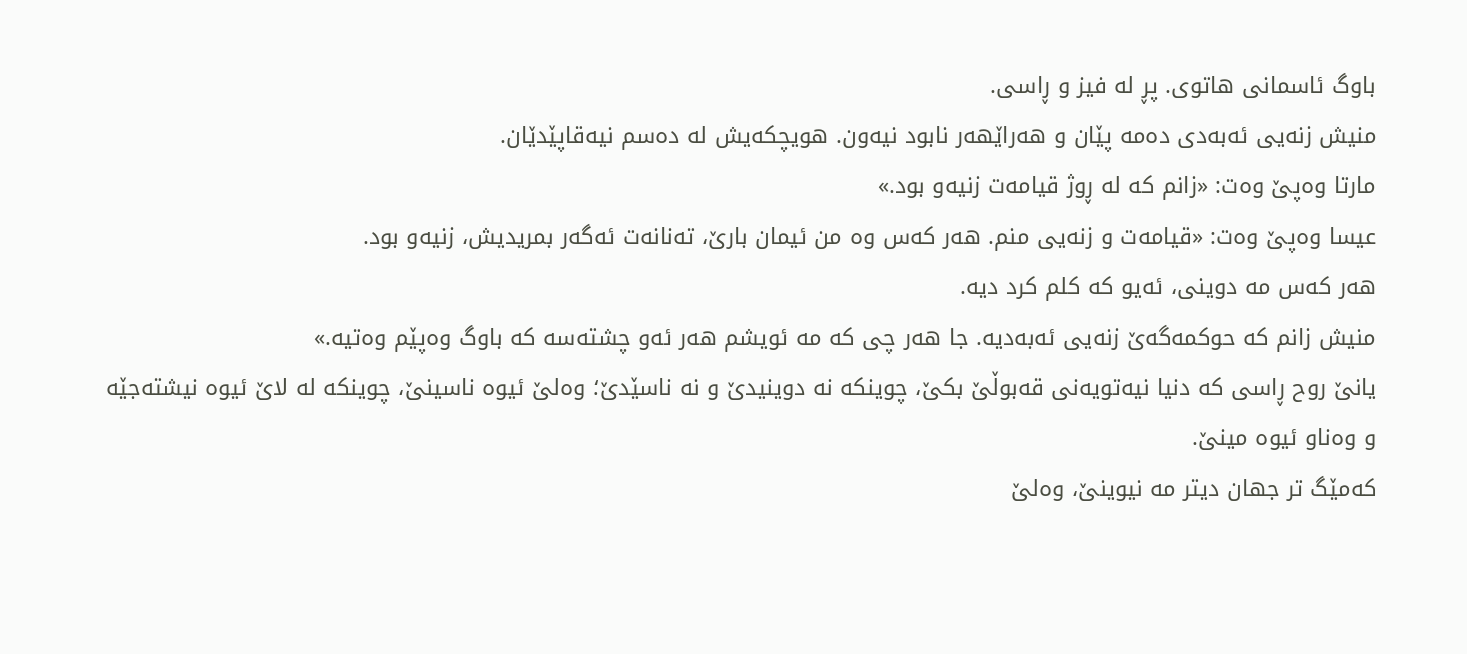باوگ ئاسمانی هاتوی. پڕ له فیز و ڕاسی.
منیش زنەیی ئەبەدی دەمه پێان و هەراێهەر نابود نیەون. هویچکەیش له دەسم نیەقاپێدێان.
مارتا وەپێ وەت: «زانم که له ڕوژ قیامەت زنیەو بود.»
عیسا وەپێ وەت: «قیامەت و زنەیی منم. هەر کەس وه من ئیمان بارێ، تەنانەت ئەگەر بمریدیش، زنیەو بود.
هەر کەس مه دوینی، ئەیو که کلم کرد دیه.
منیش زانم که حوکمەگەێ زنەیی ئەبەدیه. جا هەر چی که مه ئویشم هەر ئەو چشتەسه که باوگ وەپێم وەتیه.»
یانێ روح ڕاسی که دنیا نیەتویەنی قەبوڵێ بکێ، چوینکه نه دوینیدێ و نه ناسێدێ؛ وەلێ ئیوه ناسینێ، چوینکه له لاێ ئیوه نیشتەجێه و وەناو ئیوه مینێ.
کەمێگ تر جهان دیتر مه نیوینێ، وەلێ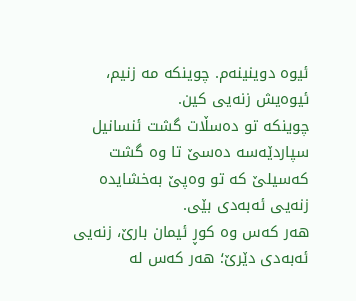ئیوه دوینینەم. چوینکه مه زنیم، ئیوەیش زنەیی کین.
چوینکه تو دەسڵات گشت ئنسانیل سپاردێەسه دەسێ تا وه گشت کەسیلێ که تو وەپێ بەخشایده زنەیی ئەبەدی بێی.
هەر کەس وه کوڕ ئیمان بارێ، زنەیی ئەبەدی دێرێ؛ هەر کەس له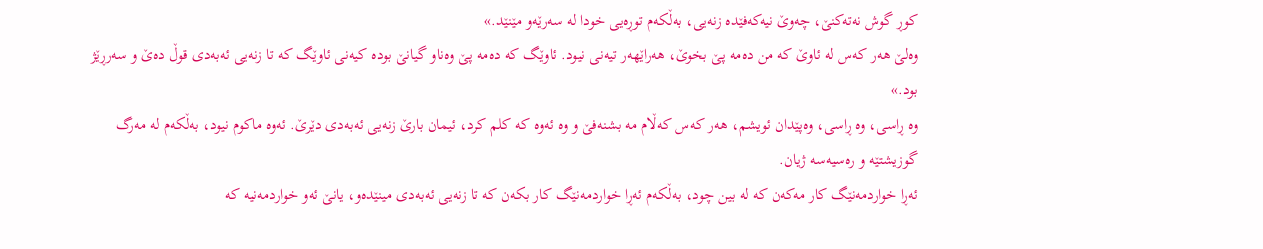کوڕ گوش نەتەکنێ، چەوێ نیەکەفێدە زنەیی، بەڵکەم توڕەیی خودا له سەرێەو مێنێد.»
وەلێ هەر کەس له ئاوێ که من دەمه پێ بخوێ، هەراێهەر تیەنی نیود. ئاوێگ که دەمه پێ وەناو گیانێ بوده کیەنی ئاوێگ که تا زنەیی ئەبەدی قوڵ دەێ و سەرڕێژ بود.»
وه ڕاسی، وه ڕاسی، وەپێدان ئویشم، هەر کەس کەڵام مه بشنەفێ و وه ئەوه که کلم کرد، ئیمان بارێ زنەیی ئەبەدی دێرێ. ئەوه ماکوم نیود، بەڵکەم له مەرگ گوزیشتێه و رەسیەسه ژیان.
ئەڕا خواردمەنێگ کار مەکەن که له بین چود، بەڵکەم ئەڕا خواردمەنێگ کار بکەن که تا زنەیی ئەبەدی مینێدەو، یانێ ئەو خواردمەنیه که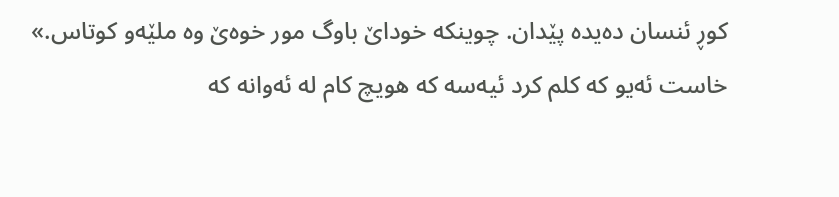کوڕ ئنسان دەیده پێدان. چوینکه خوداێ باوگ مور خوەێ وه ملێەو کوتاس.»
خاست ئەیو که کلم کرد ئیەسه که هویچ کام له ئەوانه که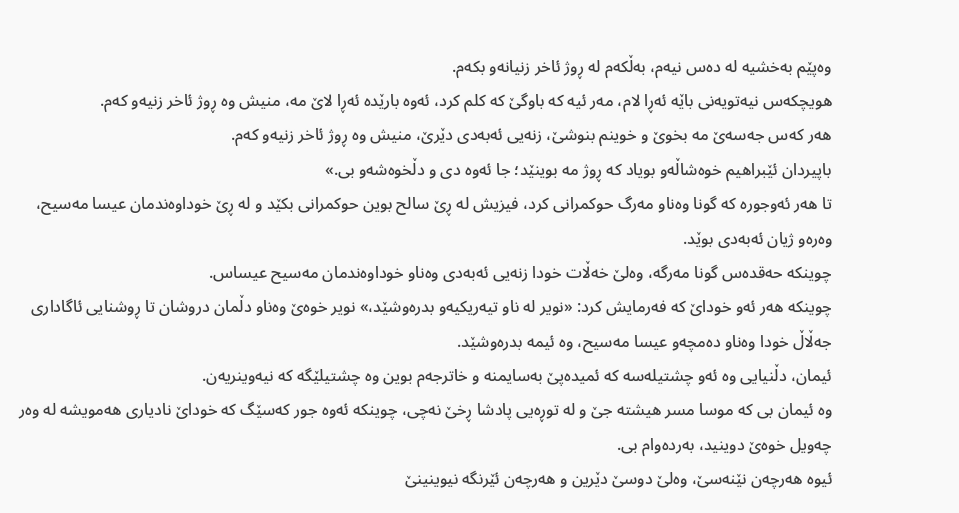وەپێم بەخشیه له دەس نیەم، بەڵکەم له ڕوژ ئاخر زنیانەو بکەم.
هویچکەس نیەتویەنی باێه ئەڕا لام، مەر ئیه که باوگێ که کلم کرد، ئەوه بارێده ئەڕا لاێ مه، منیش وه ڕوژ ئاخر زنیەو کەم.
هەر کەس جەسەێ مه بخوێ و خوینم بنوشێ، زنەیی ئەبەدی دێرێ، منیش وه ڕوژ ئاخر زنیەو کەم.
باپیردان ئێبراهیم خوەشاڵەو بویاد که ڕوژ مه بوینێد؛ جا ئەوه دی و دڵخوەشەو بی.»
تا هەر ئەوجورە که گونا وەناو مەرگ حوکمرانی کرد، فیزیش له ڕێ سالح بوین حوکمرانی بکێد و له ڕێ خوداوەندمان عیسا مەسیح، وەرەو ژیان ئەبەدی بوێد.
چوینکه حەقدەس گونا مەرگه، وەلێ خەڵات خودا زنەیی ئەبەدی وەناو خوداوەندمان مەسیح عیساس.
چوینکه هەر ئەو خوداێ که فەرمایش کرد: «نویر له ناو تیەریکیەو بدرەوشێد،» نویر خوەێ وەناو دڵمان دروشان تا ڕوشنایی ئاگاداری جەڵاڵ خودا وەناو دەمچەو عیسا مەسیح، وه ئیمه بدرەوشێد.
ئیمان، دڵنیایی وه ئەو چشتیلەسه که ئمیدەپێ بەسایمنه و خاترجەم بوین وه چشتیلێگه که نیەوینریەن.
وه ئیمان بی که موسا مسر هیشته جێ و له توڕەیی پادشا ڕخێ نەچی، چوینکه ئەوه جور کەسێگ که خوداێ نادیاری هەمویشه له وەر چەویل خوەێ دوینید، بەردەوام بی.
ئیوه هەرچەن نێنەسێ، وەلێ دوسێ دێرین و هەرچەن ئێرنگه نيوینینێ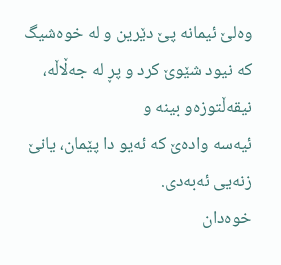وەلێ ئیمانه پێ دێرین و له خوەشیگ که نیود شێوێ کرد و پڕ له جەڵاڵه، نیقەڵتوزەو بینه و
ئیەسه وادەێ که ئەیو دا پێمان، یانێ زنەیی ئەبەدی.
خوەدان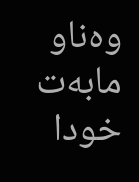وەناو مابەت خودا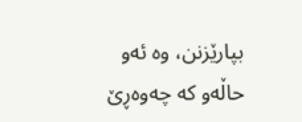بپارێزنن، وه ئەو حاڵەو که چەوەڕێ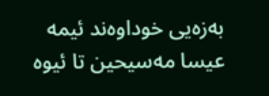بەزەیی خوداوەند ئیمه عیسا مەسیحین تا ئیوه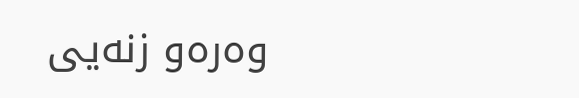وەرەو زنەیی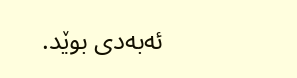ئەبەدی بوێد.